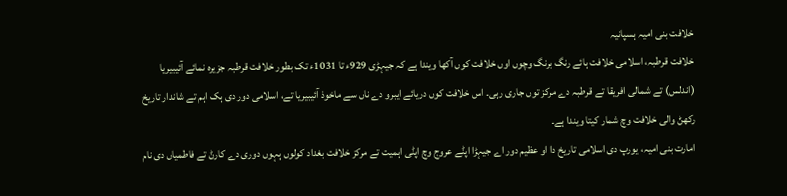خلافت بنی امیہ ہسپانیہ
خلافت قرطبہ، اسلامی خلافت ہائے رنگ برنگ وچوں اوں خلافت کوں آکھا ویندا ہے کہ جیہڑی 929ء تا 1031ء تک بطور خلافت قرطبہ جزیرہ نمائے آئیبیریا (اندلس) تے شمالی افریقا تے قرطبہ دے مرکز توں جاری رہی۔ اس خلافت کوں دریائے ایبرو دے ناں سے ماخوذ آئیبیریا تے، اسلامی دور دی ہک اہم تے شاندار تاریخ رکھݨ والی خلافت وچ شمار کیتا ویندا ہے۔
امارت بنی امیہ، یورپ دی اسلامی تاریخ دا او عظیم دور اے جیہڑا اپݨے عروج وچ اپݨی اہمیت تے مرکز خلافت بغداد کولوں ٻہوں دوری دے کارݨ تے فاطمیاں دی نام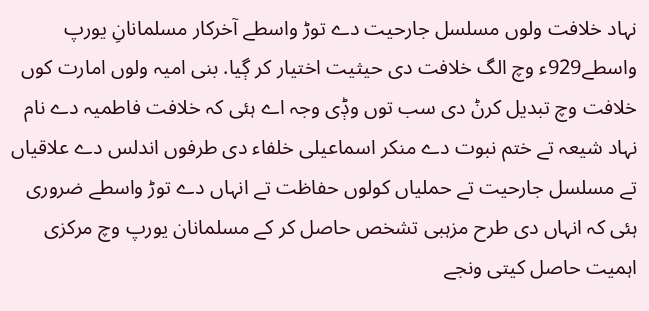نہاد خلافت ولوں مسلسل جارحیت دے توڑ واسطے آخرکار مسلمانانِ یورپ واسطے929ء وچ الگ خلافت دی حیثیت اختیار کر ڳیا. بنی امیہ ولوں امارت کوں خلافت وچ تبدیل کرݨ دی سب توں وݙی وجہ اے ہئی کہ خلافت فاطمیہ دے نام نہاد شیعہ تے ختم نبوت دے منکر اسماعیلی خلفاء دی طرفوں اندلس دے علاقیاں تے مسلسل جارحیت تے حملیاں کولوں حفاظت تے انہاں دے توڑ واسطے ضروری ہئی کہ انہاں دی طرح مزہبی تشخص حاصل کر کے مسلمانان یورپ وچ مرکزی اہمیت حاصل کیتی ونجے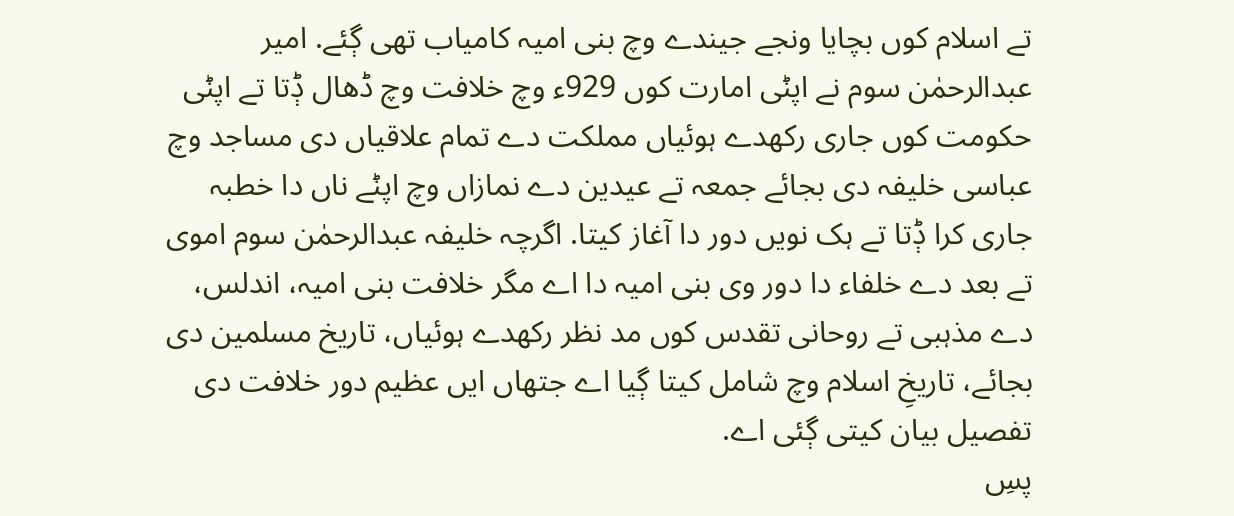تے اسلام کوں بچایا ونجے جیندے وچ بنی امیہ کامیاب تھی ڳئے. امیر عبدالرحمٰن سوم نے اپݨی امارت کوں 929ء وچ خلافت وچ ڈھال ݙتا تے اپݨی حکومت کوں جاری رکھدے ہوئیاں مملکت دے تمام علاقیاں دی مساجد وچ عباسی خلیفہ دی بجائے جمعہ تے عیدین دے نمازاں وچ اپݨے ناں دا خطبہ جاری کرا ݙتا تے ہک نویں دور دا آغاز کیتا. اگرچہ خلیفہ عبدالرحمٰن سوم اموی تے بعد دے خلفاء دا دور وی بنی امیہ دا اے مگر خلافت بنی امیہ، اندلس، دے مذہبی تے روحانی تقدس کوں مد نظر رکھدے ہوئیاں، تاریخ مسلمین دی بجائے، تاریخِ اسلام وچ شامل کیتا ڳیا اے جتھاں ایں عظیم دور خلافت دی تفصیل بیان کیتی ڳئی اے.
پسِ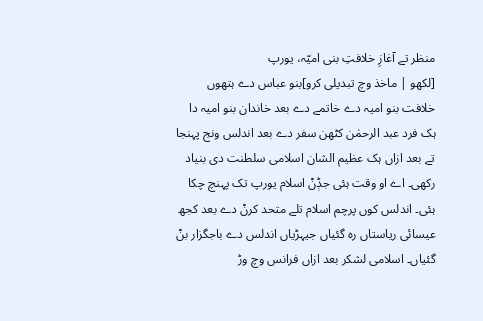منظر تے آغازِ خلافتِ بنی امیّہ، یورپ
[لکھو | ماخذ وچ تبدیلی کرو]بنو عباس دے ہتھوں خلافت بنو امیہ دے خاتمے دے بعد خاندان بنو امیہ دا ہک فرد عبد الرحمٰن کٹھن سفر دے بعد اندلس ونج پہنجا تے بعد ازاں ہک عظیم الشان اسلامی سلطنت دی بنیاد رکھی۔ اے او وقت ہئی جݙݨ اسلام یورپ تک پہنچ چکا ہئی۔ اندلس کوں پرچم اسلام تلے متحد کرݨ دے بعد کجھ عیسائی ریاستاں رہ گئیاں جیہڑیاں اندلس دے باجگزار بݨ گئیاں۔ اسلامی لشکر بعد ازاں فرانس وچ وڑ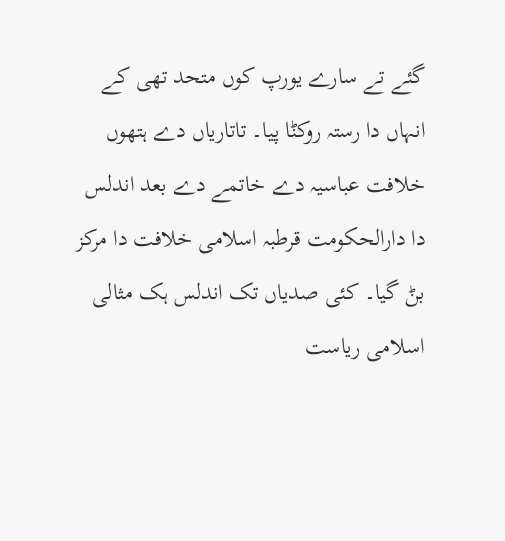گئے تے سارے یورپ کوں متحد تھی کے انہاں دا رستہ روکݨا پیا۔ تاتاریاں دے ہتھوں خلافت عباسیہ دے خاتمے دے بعد اندلس دا دارالحکومت قرطبہ اسلامی خلافت دا مرکز بݨ گیا۔ کئی صدیاں تک اندلس ہک مثالی اسلامی ریاست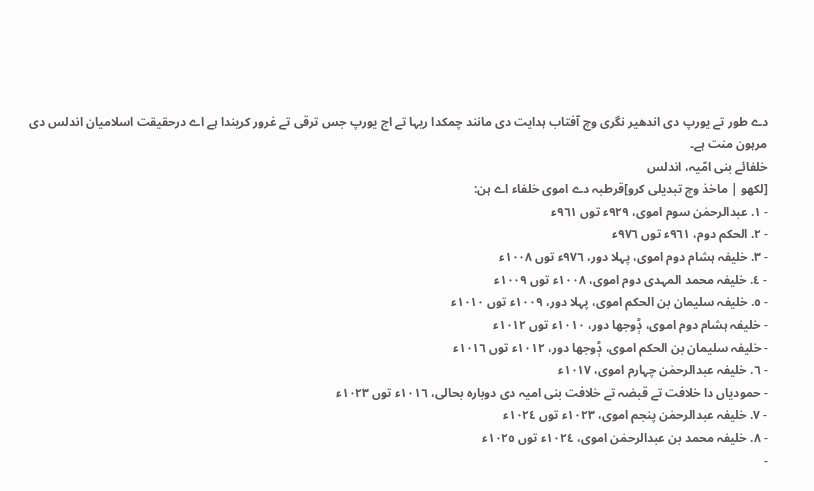دے طور تے یورپ دی اندھیر نگری وچ آفتاب ہدایت دی مانند چمکدا ریہا تے اج یورپ جس ترقی تے غرور کریندا ہے اے درحقیقت اسلامیان اندلس دی مرہون منت ہے۔
خلفائے بنی امّیہ، اندلس
[لکھو | ماخذ وچ تبدیلی کرو]قرطبہ دے اموی خلفاء اے ہن:
- ١. عبدالرحمٰن سوم اموی، ٩٢٩ء توں ٩٦١ء
- ٢. الحکم دوم، ٩٦١ء توں ٩٧٦ء
- ٣. خلیفہ ہشام دوم اموی، پہلا دور، ٩٧٦ء توں ١٠٠٨ء
- ٤. خلیفہ محمد المہدی دوم اموی، ١٠٠٨ء توں ١٠٠٩ء
- ٥. خلیفہ سلیمان بن الحکم اموی، پہلا دور، ١٠٠٩ء توں ١٠١٠ء
- خلیفہ ہشام دوم اموی، ݙوجھا دور، ١٠١٠ء توں ١٠١٢ء
- خلیفہ سلیمان بن الحکم اموی، ݙوجھا دور، ١٠١٢ء توں ١٠١٦ء
- ٦. خلیفہ عبدالرحمٰن چہارم اموی، ١٠١٧ء
- حمودیاں دا خلافت تے قبضہ تے خلافت بنی امیہ دی دوبارہ بحالی، ١٠١٦ء توں ١٠٢٣ء
- ٧. خلیفہ عبدالرحمٰن پنجم اموی، ١٠٢٣ء توں ١٠٢٤ء
- ٨. خلیفہ محمد بن عبدالرحمٰن اموی، ١٠٢٤ء توں ١٠٢٥ء
-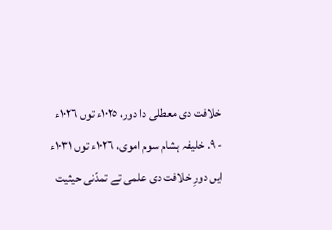خلافت دی معطلی دا دور، ١٠٢٥ء توں ١٠٢٦ء
- ٩. خلیفہ ہشام سوم اموی، ١٠٢٦ء توں ١٠٣١ء
ایں دورِ خلافت دی علمی تے تمدّنی حیثیت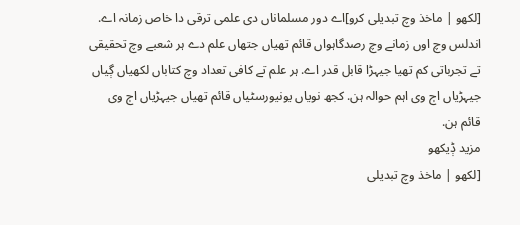[لکھو | ماخذ وچ تبدیلی کرو]اے دور مسلماناں دی علمی ترقی دا خاص زمانہ اے. اندلس وچ اوں زمانے وچ رصدگاہواں قائم تھیاں جتھاں علم دے ہر شعبے وچ تحقیقی تے تجرباتی کم تھیا جیہڑا قابل قدر اے. ہر علم تے کافی تعداد وچ کتاباں لکھیاں ڳیاں جیہڑیاں اڄ وی اہم حوالہ ہن. کجھ نویاں یونیورسٹیاں قائم تھیاں جیہڑیاں اڄ وی قائم ہن.
مزید ݙیکھو
[لکھو | ماخذ وچ تبدیلی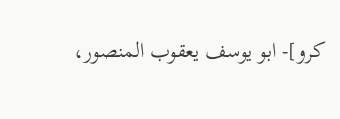کرو]- ابو یوسف یعقوب المنصور،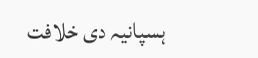ہسپانیہ دی خلافت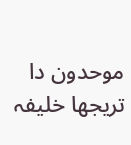موحدون دا تریجھا خلیفہ